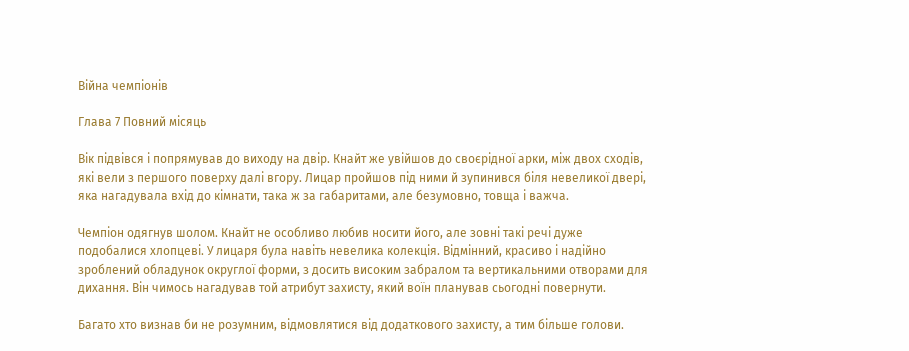Війна чемпіонів

Глава 7 Повний місяць

Вік підвівся і попрямував до виходу на двір. Кнайт же увійшов до своєрідної арки, між двох сходів, які вели з першого поверху далі вгору. Лицар пройшов під ними й зупинився біля невеликої двері, яка нагадувала вхід до кімнати, така ж за габаритами, але безумовно, товща і важча.

Чемпіон одягнув шолом. Кнайт не особливо любив носити його, але зовні такі речі дуже подобалися хлопцеві. У лицаря була навіть невелика колекція. Відмінний, красиво і надійно зроблений обладунок округлої форми, з досить високим забралом та вертикальними отворами для дихання. Він чимось нагадував той атрибут захисту, який воїн планував сьогодні повернути.

Багато хто визнав би не розумним, відмовлятися від додаткового захисту, а тим більше голови.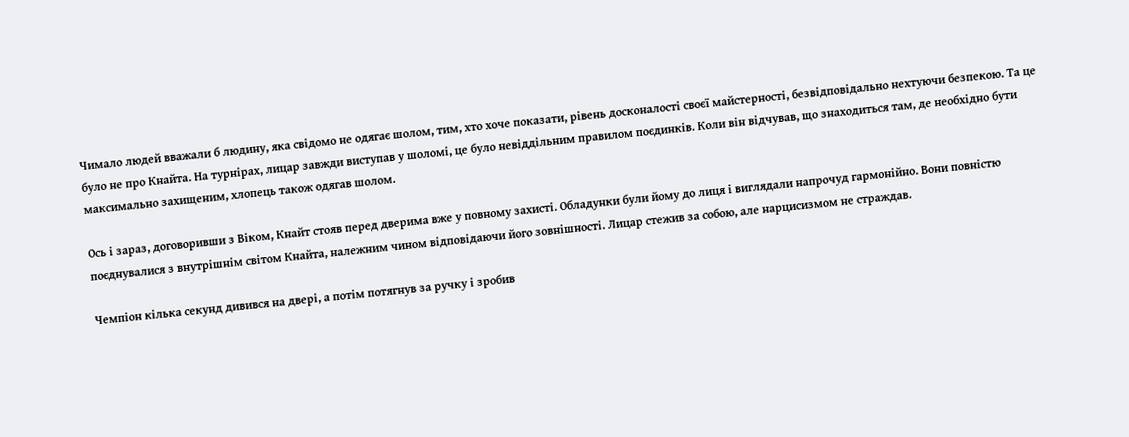Чимало людей вважали б людину, яка свідомо не одягає шолом, тим, хто хоче показати, рівень досконалості своєї майстерності, безвідповідально нехтуючи безпекою. Та це було не про Кнайта. На турнірах, лицар завжди виступав у шоломі, це було невіддільним правилом поєдинків. Коли він відчував, що знаходиться там, де необхідно бути максимально захищеним, хлопець також одягав шолом.

Ось і зараз, договоривши з Віком, Кнайт стояв перед дверима вже у повному захисті. Обладунки були йому до лиця і виглядали напрочуд гармонійно. Вони повністю поєднувалися з внутрішнім світом Кнайта, належним чином відповідаючи його зовнішності. Лицар стежив за собою, але нарцисизмом не страждав.

Чемпіон кілька секунд дивився на двері, а потім потягнув за ручку і зробив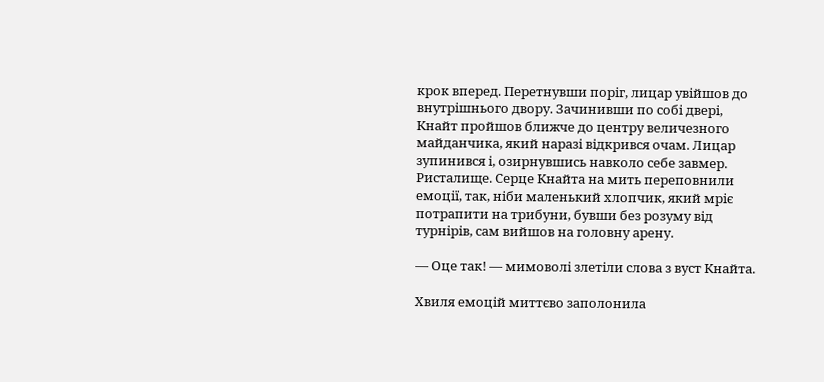крок вперед. Перетнувши поріг, лицар увійшов до внутрішнього двору. Зачинивши по собі двері, Кнайт пройшов ближче до центру величезного майданчика, який наразі відкрився очам. Лицар зупинився і, озирнувшись навколо себе завмер. Ристалище. Серце Кнайта на мить переповнили емоції, так, ніби маленький хлопчик, який мріє потрапити на трибуни, бувши без розуму від турнірів, сам вийшов на головну арену.

— Оце так! — мимоволі злетіли слова з вуст Кнайта.

Хвиля емоцій миттєво заполонила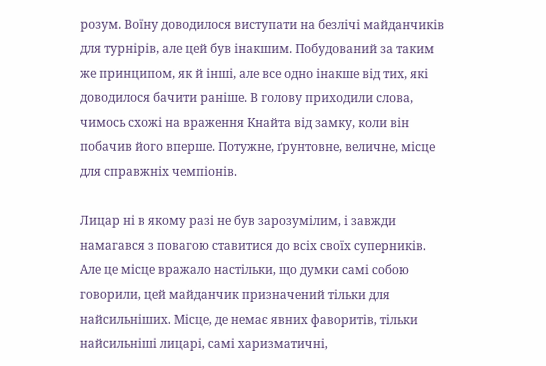розум. Воїну доводилося виступати на безлічі майданчиків для турнірів, але цей був інакшим. Побудований за таким же принципом, як й інші, але все одно інакше від тих, які доводилося бачити раніше. В голову приходили слова, чимось схожі на враження Кнайта від замку, коли він побачив його вперше. Потужне, ґрунтовне, величне, місце для справжніх чемпіонів.

Лицар ні в якому разі не був зарозумілим, і завжди намагався з повагою ставитися до всіх своїх суперників. Але це місце вражало настільки, що думки самі собою говорили, цей майданчик призначений тільки для найсильніших. Місце, де немає явних фаворитів, тільки найсильніші лицарі, самі харизматичні,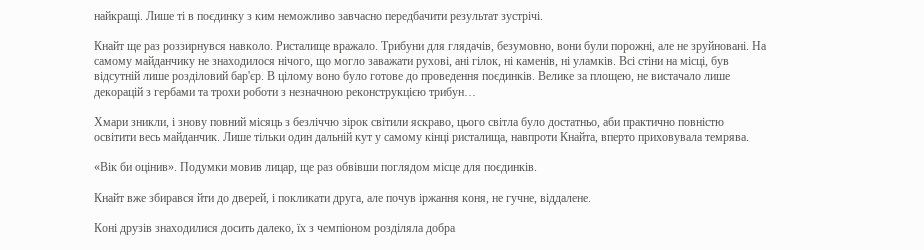найкращі. Лише ті в поєдинку з ким неможливо завчасно передбачити результат зустрічі.

Кнайт ще раз роззирнувся навколо. Ристалище вражало. Трибуни для глядачів, безумовно, вони були порожні, але не зруйновані. На самому майданчику не знаходилося нічого, що могло заважати рухові, ані гілок, ні каменів, ні уламків. Всі стіни на місці, був відсутній лише розділовий бар'єр. В цілому воно було готове до проведення поєдинків. Велике за площею, не вистачало лише декорацій з гербами та трохи роботи з незначною реконструкцією трибун…

Хмари зникли, і знову повний місяць з безліччю зірок світили яскраво, цього світла було достатньо, аби практично повністю освітити весь майданчик. Лише тільки один дальній кут у самому кінці ристалища, навпроти Кнайта, вперто приховувала темрява.

«Вік би оцінив». Подумки мовив лицар, ще раз обвівши поглядом місце для поєдинків.

Кнайт вже збирався йти до дверей, і покликати друга, але почув іржання коня, не гучне, віддалене.

Коні друзів знаходилися досить далеко, їх з чемпіоном розділяла добра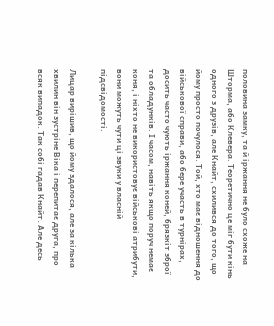половина замку, та й іржання не було схоже на Шторма, або Клевера. Теоретично це міг бути кінь одного з друзів, але Кнайт, схилився до того, що йому просто почулося. Той, хто має відношення до військової справи, або бере участь в турнірах, досить часто чують іржання коней, брязкіт зброї та обладунків. І часом, навіть якщо поруч немає коня, і ніхто не використовує військові атрибути, вони можуть чути ці звуки у власній підсвідомості.

Лицар вирішив, що йому здалося, але за кілька хвилин він зустріне Віка і перепитає друга, про всяк випадок. Так собі гадав Кнайт. Але десь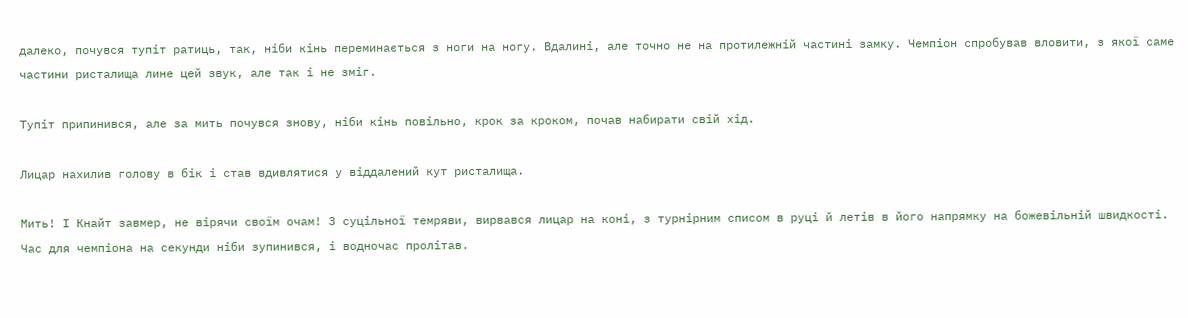далеко, почувся тупіт ратиць, так, ніби кінь переминається з ноги на ногу. Вдалині, але точно не на протилежній частині замку. Чемпіон спробував вловити, з якої саме частини ристалища лине цей звук, але так і не зміг.

Тупіт припинився, але за мить почувся знову, ніби кінь повільно, крок за кроком, почав набирати свій хід.

Лицар нахилив голову в бік і став вдивлятися у віддалений кут ристалища.

Мить! І Кнайт завмер, не вірячи своїм очам! З суцільної темряви, вирвався лицар на коні, з турнірним списом в руці й летів в його напрямку на божевільній швидкості. Час для чемпіона на секунди ніби зупинився, і водночас пролітав.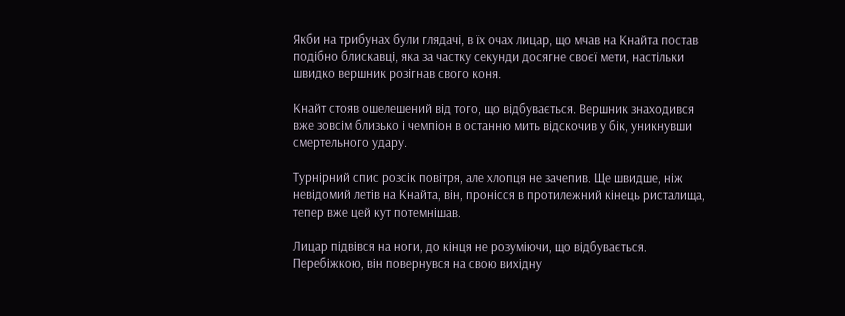Якби на трибунах були глядачі, в їх очах лицар, що мчав на Кнайта постав подібно блискавці, яка за частку секунди досягне своєї мети, настільки швидко вершник розігнав свого коня.

Кнайт стояв ошелешений від того, що відбувається. Вершник знаходився вже зовсім близько і чемпіон в останню мить відскочив у бік, уникнувши смертельного удару.

Турнірний спис розсік повітря, але хлопця не зачепив. Ще швидше, ніж невідомий летів на Кнайта, він, пронісся в протилежний кінець ристалища, тепер вже цей кут потемнішав.

Лицар підвівся на ноги, до кінця не розуміючи, що відбувається. Перебіжкою, він повернувся на свою вихідну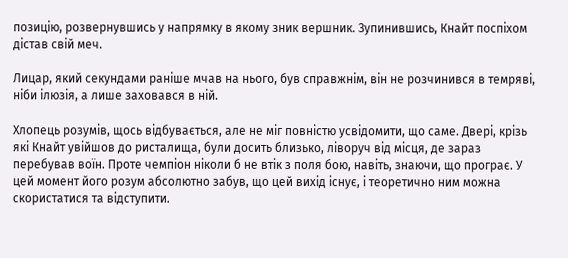позицію, розвернувшись у напрямку в якому зник вершник. Зупинившись, Кнайт поспіхом дістав свій меч.

Лицар, який секундами раніше мчав на нього, був справжнім, він не розчинився в темряві, ніби ілюзія, а лише заховався в ній.

Хлопець розумів, щось відбувається, але не міг повністю усвідомити, що саме. Двері, крізь які Кнайт увійшов до ристалища, були досить близько, ліворуч від місця, де зараз перебував воїн. Проте чемпіон ніколи б не втік з поля бою, навіть, знаючи, що програє. У цей момент його розум абсолютно забув, що цей вихід існує, і теоретично ним можна скористатися та відступити.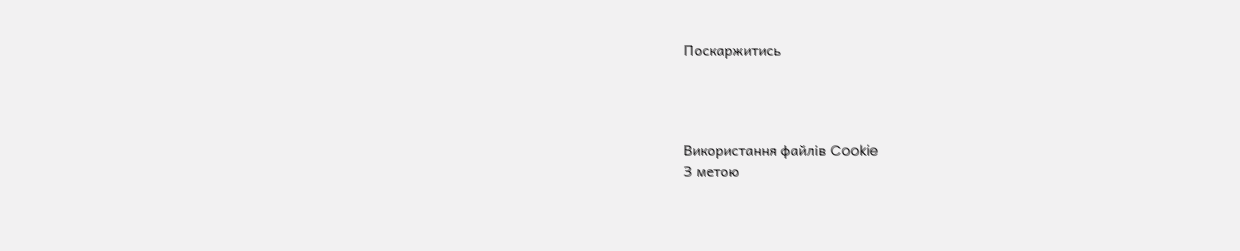Поскаржитись




Використання файлів Cookie
З метою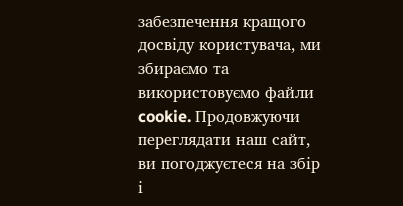забезпечення кращого досвіду користувача, ми збираємо та використовуємо файли cookie. Продовжуючи переглядати наш сайт, ви погоджуєтеся на збір і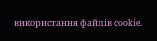використання файлів cookie.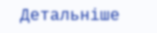Детальніше